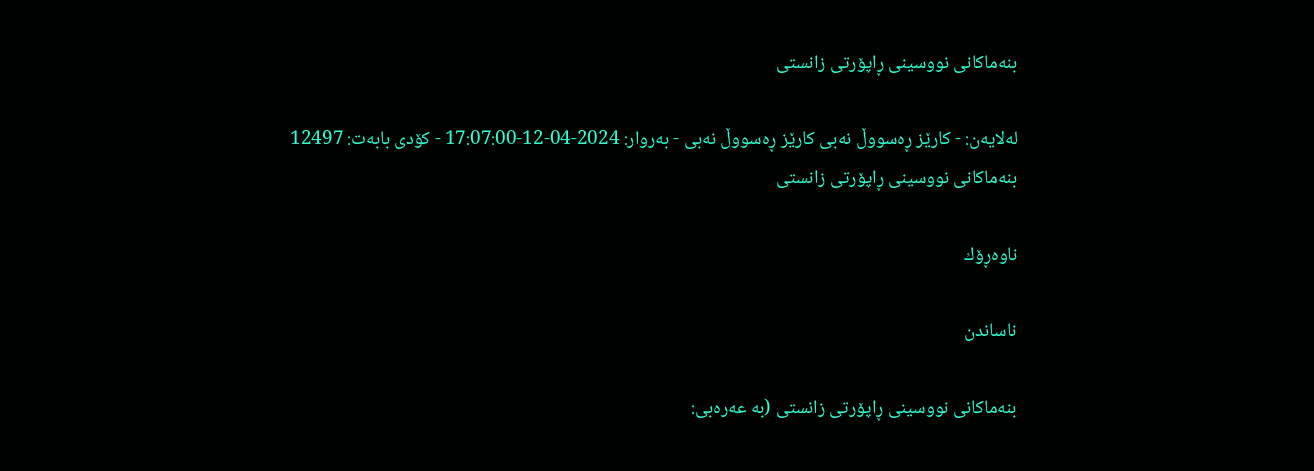بنەماکانی نووسینی ڕاپۆرتی زانستی

له‌لایه‌ن: - کارێز ڕەسووڵ نەبی کارێز ڕەسووڵ نەبی - به‌روار: 2024-04-12-17:07:00 - کۆدی بابەت: 12497
بنەماکانی نووسینی ڕاپۆرتی زانستی

ناوه‌ڕۆك

ناساندن

بنەماکانی نووسینی ڕاپۆرتی زانستی (بە عەرەبی: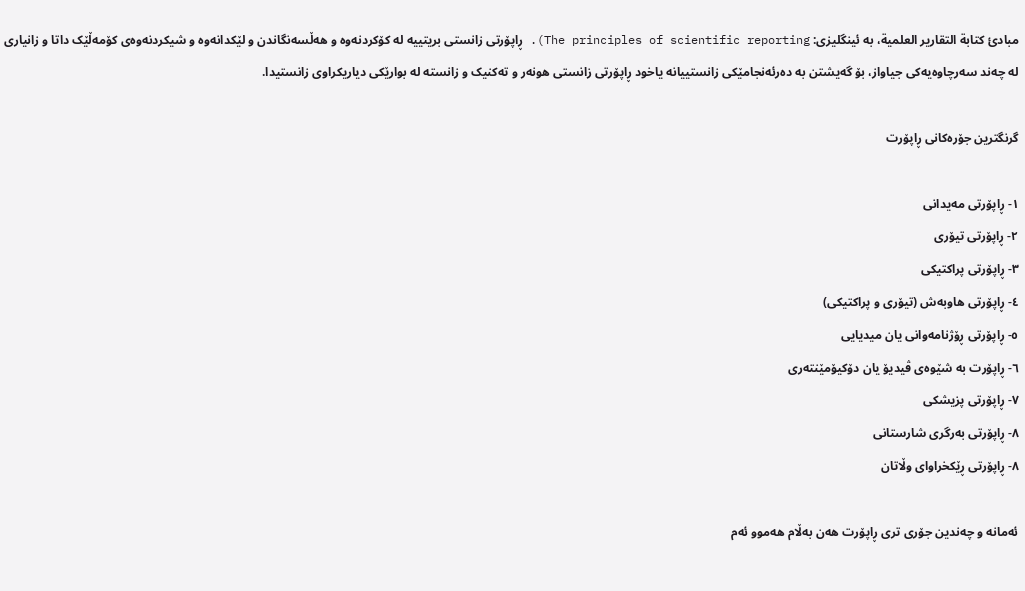مبادئ كتابة التقارير العلمية، بە ئینگلیزی: The principles of scientific reporting). ڕاپۆرتی زانستی بریتییە لە کۆکردنەوە و ھەڵسەنگاندن و لێکدانەوە و شیکردنەوەی کۆمەڵێک داتا و زانیاری لە چەند سەرچاوەیەکی جیاواز، بۆ گەیشتن بە دەرئەنجامێکی زانستییانە یاخود ڕاپۆرتی زانستی ھونەر و تەکنیک و زانستە لە بوارێکی دیاریکراوی زانستیدا.

گرنگترین جۆرەکانی ڕاپۆرت

١- ڕاپۆرتی مەیدانی
٢- ڕاپۆرتی تیۆری
٣- ڕاپۆرتی پراکتیکی
٤- ڕاپۆرتی ھاوبەش (تیۆری و پراکتیکی)
٥- ڕاپۆرتی ڕۆژنامەوانی یان میدیایی
٦- ڕاپۆرت بە شێوەی ڤیدیۆ یان دۆکیۆمێنتەری
٧- ڕاپۆرتی پزیشکی
٨- ڕاپۆرتی بەرگری شارستانی
٨- ڕاپۆرتی ڕێکخراوای وڵاتان

ئەمانە و چەندین جۆری تری ڕاپۆرت ھەن بەڵام ھەموو ئەم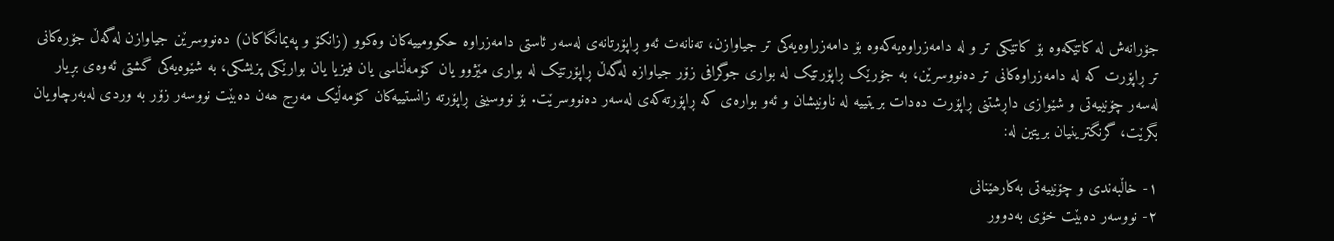جۆرانەش لە کاتێکەوە بۆ کاتێکی تر و لە دامەزراوەیەکەوە بۆ دامەزراوەیەکی تر جیاوازن، تەنانەت ئەو ڕاپۆرتانەی لەسەر ئاستی دامەزراوە حکوومییەکان وەکوو (زانکۆ و پەیمانگاکان) دەنووسرێن جیاوازن لەگەڵ جۆرەکانی تر ڕاپۆرت کە لە دامەزراوەکانی تر دەنووسرێن، بە جۆرێک ڕاپۆرتێک لە بواری جوگرافی زۆر جیاوازە لەگەڵ ڕاپۆرتێک لە بواری مێژوو یان کۆمەڵناسی یان فیزیا یان بوارێکی پزیشکی، بە شێوەیەکی گشتی ئەوەی بڕیار لەسەر چۆنییەتی و شێوازی داڕشتنی ڕاپۆرت دەدات بریتییە لە ناونیشان و ئەو بوارەی کە ڕاپۆرتەکەی لەسەر دەنووسرێت. بۆ نووسینی ڕاپۆرتە زانستییەکان کۆمەڵێک مەرج ھەن دەبێت نووسەر زۆر بە وردی لەبەرچاویان بگرێت، گرنگترینیان بریتین لە:

١- خاڵبەندی و چۆنییەتی بەکارھێنانی
٢- نووسەر دەبێت خۆی بەدوور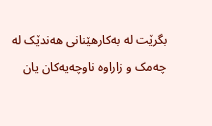بگرێت لە بەکارھێنانی ھەندێک لە چەمک و زاراوە ناوچەیەکان یان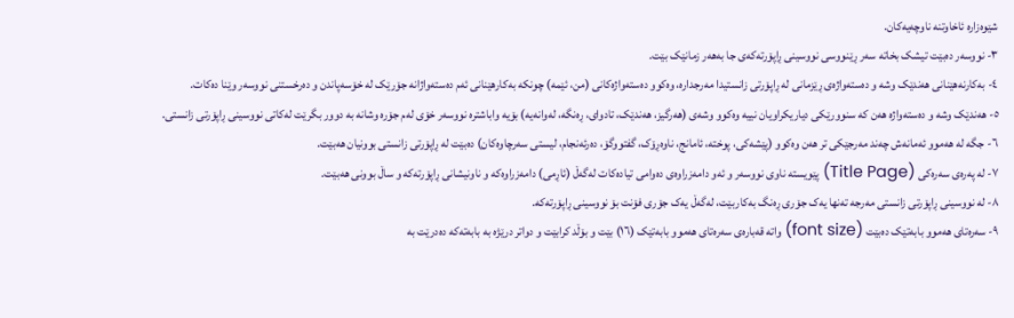شێوەزارە ئاخاوتنە ناوچەیەکان.
٣- نووسەر دەبێت تیشک بخاتە سەر ڕێنووسی نووسینی ڕاپۆرتەکەی جا بەھەر زمانێک بێت.
٤- بەکارنەھێنانی ھەندێک وشە و دەستەواژەی ڕێزمانی لە ڕاپۆرتی زانستیدا مەرجدارە، وەکوو دەستەواژەکانی (من، ئێمە) چونکە بەکارھێنانی ئەم دەستەواژانە جۆرێک لە خۆسەپاندن و دەرخستنی نووسەر وێنا دەکات.
٥- ھەندێک وشە و دەستەواژە ھەن کە سنوورێکی دیاریکراویان نییە وەکوو وشەی (ھەرگیز، ھەندێک، تادوای، ڕەنگە، لەوانەیە) بۆیە واباشترە نووسەر خۆی لەم جۆرە وشانە بە دوور بگرێت لەکاتی نووسینی ڕاپۆرتی زانستی.
٦- جگە لە ھەموو ئەمانەش چەند مەرجێکی تر ھەن وەکوو (پێشەکی، پوختە، ئامانج، ناوەڕۆک، گفتووگۆ، دەرئەنجام، لیستی سەرچاوەکان) دەبێت لە ڕاپۆرتی زانستی بوونیان ھەبێت.
٧- لە پەرەی سەرەکی (Title Page) پێویستە ناوی نووسەر و ئەو دامەزراوەی دەوامی تیادەکات لەگەڵ (ئاڕمی) دامەزراوەکە و ناونیشانی ڕاپۆرتەکە و ساڵ بوونی ھەبێت.
٨- لە نووسینی ڕاپۆرتی زانستی مەرجە تەنھا یەک جۆری ڕەنگ بەکاربێت، لەگەڵ یەک جۆری فۆنت بۆ نووسینی ڕاپۆرتەکە.
٩- سەرەتای ھەموو بابەتێک دەبێت (font size) واتە قەبارەی سەرەتای ھەموو بابەتێک (١٦) بێت و بۆڵد کرابێت و دواتر درێژە بە بابەتەکە دەدرێت بە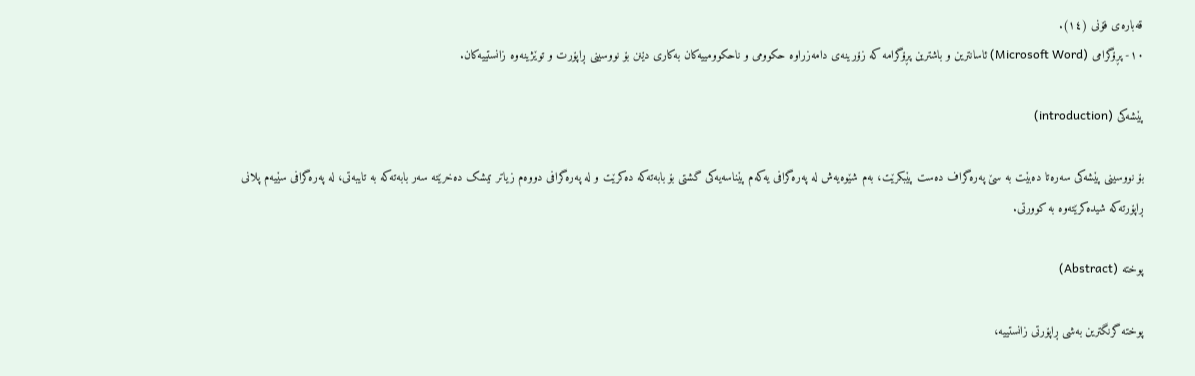قەبارەی فۆنی (١٤).
١٠- پڕۆگرامی (Microsoft Word) ئاسانترین و باشترین پڕۆگرامە کە زۆرینەی دامەزراوە حکوومی و ناحکوومییەکان بەکاری دێنن بۆ نووسینی ڕاپۆرت و توێژینەوە زانستییەکان.

پێشەکی (introduction)

بۆ نووسینی پێشەکی سەرەتا دەبێت بە سێ پەرەگراف دەست پێبکرێت، بەم شێوەیەش لە پەرەگرافی یەکەم پێناسەیەکی گشتی بۆ بابەتەکە دەکرێت و لە پەرەگرافی دووەم زیاتر تیشک دەخرێتە سەر بابەتەکە بە تایبەتی، لە پەرەگرافی سێیەم پلانی ڕاپۆرتەکە شیدەکرێتەوە بە کوورتی.

پوختە (Abstract)

پوختە گرنگترین بەشی ڕاپۆرتی زانستییە،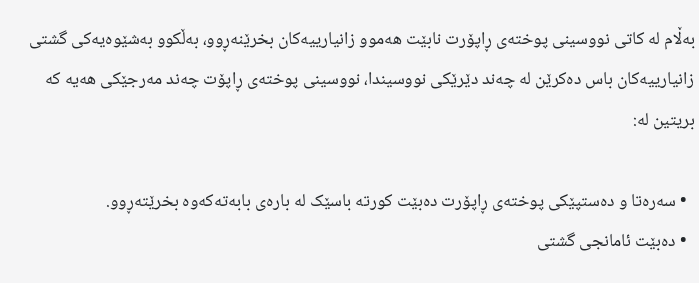بەڵام لە کاتی نووسینی پوختەی ڕاپۆرت نابێت ھەموو زانیارییەکان بخرێنەڕوو، بەڵکوو بەشێوەیەکی گشتی زانیارییەکان باس دەکرێن لە چەند دێرێکی نووسیندا، نووسینی پوختەی ڕاپۆت چەند مەرجێکی ھەیە کە بریتین لە:

  • سەرەتا و دەستپێکی پوختەی ڕاپۆرت دەبێت کورتە باسێک لە بارەی بابەتەکەوە بخرێتەڕوو.
  • دەبێت ئامانجی گشتی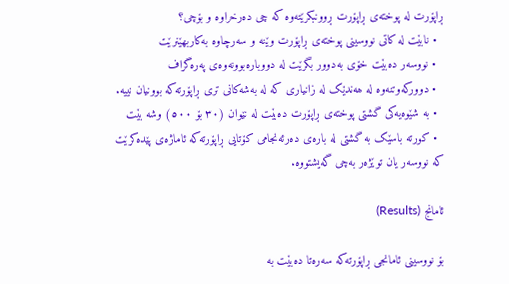ڕاپۆرت لە پوختەی ڕاپۆرت ڕوونبکرێتەوە کە چی دەرخراوە و بۆچی؟
  • نابێت لە کاتی نووسینی پوختەی ڕاپۆرت وێنە و سەرچاوە بەکاربھێنرێت
  • نووسەر دەبێت خۆی بەدوور بگرێت لە دووبارەبوونەوەی پەرەگراف
  • دوورکەوتنەوە لە ھەندێک لە زانیاری کە لە بەشەکانی تری ڕاپۆرتەکە بوونیان نییە.
  • بە شێوەیەکی گشتی پوختەی ڕاپۆرت دەبێت لە نێوان (٣٠ بۆ ٥٠٠) وشە بێت
  • کورتە باسێک بە گشتی لە بارەی دەرئەنجامی کۆتایی ڕاپۆرتەکە ئاماژەی پێدەکرێت کە نووسەر یان توێژەر بەچی گەیشتووە.

ئامانج (Results)

بۆ نووسینی ئامانجی ڕاپۆرتەکە سەرەتا دەبێت بە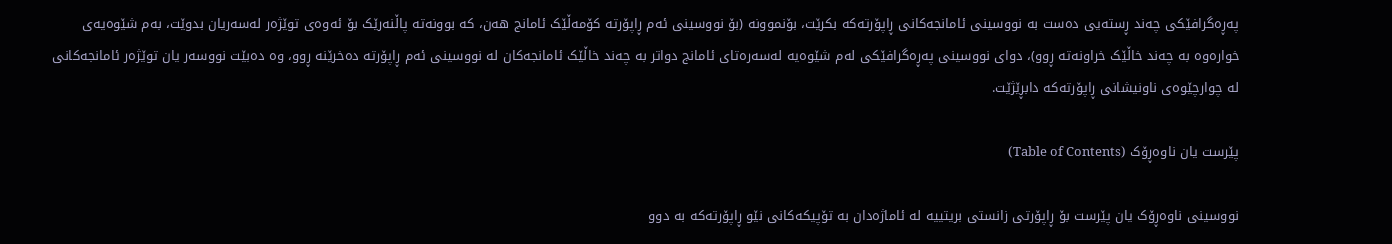پەڕەگرافێکی چەند ڕستەیی دەست بە نووسینی ئامانجەکانی ڕاپۆرتەکە بکرێت، بۆنموونە (بۆ نووسینی ئەم ڕاپۆرتە کۆمەڵێک ئامانج ھەن، کە بوونەتە پاڵنەرێک بۆ ئەوەی توێژەر لەسەریان بدوێت، بەم شێوەیەی خوارەوە بە چەند خاڵێک خراونەتە ڕوو)، دوای نووسینی پەڕەگرافێکی لەم شێوەیە لەسەرەتای ئامانج دواتر بە چەند خاڵێک ئامانجەکان لە نووسینی ئەم ڕاپۆرتە دەخرێنە ڕوو، وە دەبێت نووسەر یان توێژەر ئامانجەکانی لە چوارچێوەی ناونیشانی ڕاپۆرتەکە دابڕێژێت.

پێرست یان ناوەڕۆک (Table of Contents)

نووسینی ناوەڕۆک یان پێرست بۆ ڕاپۆرتی زانستی بریتییە لە ئاماژەدان بە تۆپیکەکانی نێو ڕاپۆرتەکە بە دوو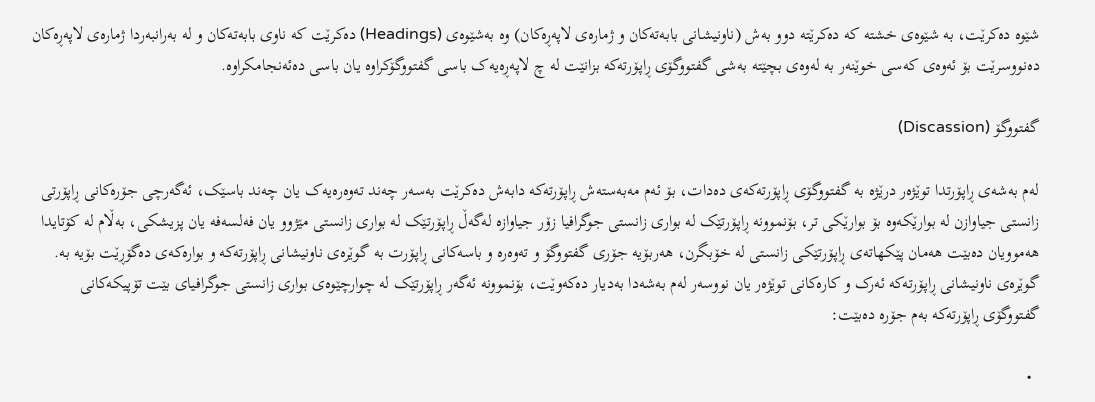شێوە دەکرێت، بە شێوەی خشتە کە دەکرێتە دوو بەش (ناونیشانی بابەتەکان و ژمارەی لاپەڕەکان) وە بەشێوەی (Headings) دەکرێت کە ناوی بابەتەکان و لە بەرانبەردا ژمارەی لاپەڕەکان دەنووسرێت بۆ ئەوەی کەسی خوێنەر بە لەوەی بچێتە بەشی گفتووگۆی ڕاپۆرتەکە بزانێت لە چ لاپەڕەیەک باسی گفتووگۆکراوە یان باسی دەئەنجامکراوە.

گفتووگۆ (Discassion)

لەم بەشەی ڕاپۆرتدا توێژەر درێژە بە گفتووگۆی ڕاپۆرتەکەی دەدات، بۆ ئەم مەبەستەش ڕاپۆرتەکە دابەش دەکرێت بەسەر چەند تەوەرەیەک یان چەند باسێک، ئەگەرچی جۆرەکانی ڕاپۆرتی زانستی جیاوازن لە بوارێکەوە بۆ بوارێکی تر، بۆنموونە ڕاپۆرتێک لە بواری زانستی جوگرافیا زۆر جیاوازە لەگەڵ ڕاپۆرتێک لە بواری زانستی مێژوو یان فەلسەفە یان پزیشکی، بەڵام لە کۆتایدا ھەموویان دەبێت ھەمان پێکھاتەی ڕاپۆرتێکی زانستی لە خۆبگرن، ھەربۆیە جۆری گفتووگۆ و تەوەرە و باسەکانی ڕاپۆرت بە گوێرەی ناونیشانی ڕاپۆرتەکە و بوارەکەی دەگۆڕێت بۆیە بە. گوێرەی ناونیشانی ڕاپۆرتەکە ئەرک و کارەکانی توێژەر یان نووسەر لەم بەشەدا بەدیار دەکەوێت، بۆنموونە ئەگەر ڕاپۆرتێک لە چوارچێوەی بواری زانستی جوگرافیای بێت تۆپیکەکانی گفتووگۆی ڕاپۆرتەکە بەم جۆرە دەبێت:

  •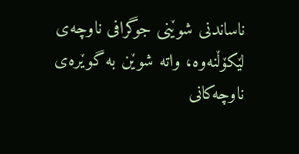ناساندنی شوێنی جوگرافی ناوچەی لێکۆڵنەوە، واتە شوێن بە گوێرەی ناوچەکانی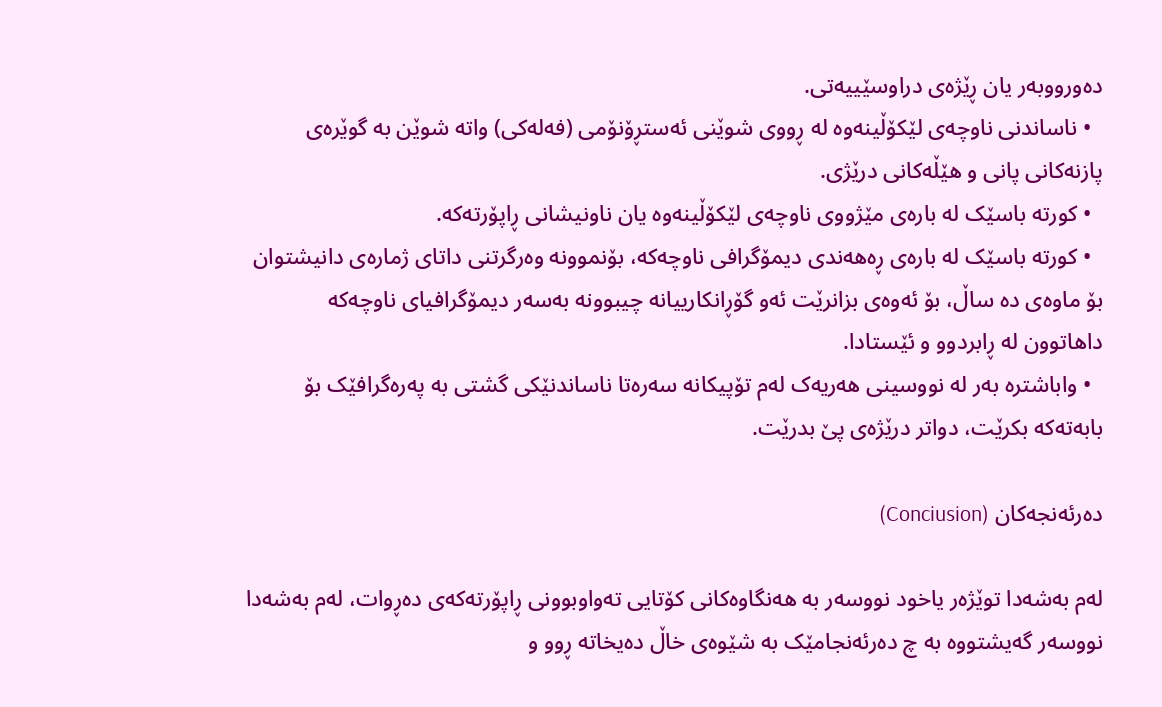دەورووبەر یان ڕێژەی دراوسێییەتی.
  • ناساندنی ناوچەی لێکۆڵینەوە لە ڕووی شوێنی ئەستڕۆنۆمی (فەلەکی) واتە شوێن بە گوێرەی پازنەکانی پانی و ھێڵەکانی درێژی.
  • کورتە باسێک لە بارەی مێژووی ناوچەی لێکۆڵینەوە یان ناونیشانی ڕاپۆرتەکە.
  • کورتە باسێک لە بارەی ڕەھەندی دیمۆگرافی ناوچەکە، بۆنموونە وەرگرتنی داتای ژمارەی دانیشتوان بۆ ماوەی دە ساڵ، بۆ ئەوەی بزانرێت ئەو گۆڕانکارییانە چیبوونە بەسەر دیمۆگرافیای ناوچەکە داھاتوون لە ڕابردوو و ئێستادا.
  • واباشترە بەر لە نووسینی ھەریەک لەم تۆپیکانە سەرەتا ناساندنێکی گشتی بە پەرەگرافێک بۆ بابەتەکە بکرێت، دواتر درێژەی پێ بدرێت.

دەرئەنجەکان (Conciusion)

لەم بەشەدا توێژەر یاخود نووسەر بە ھەنگاوەکانی کۆتایی تەواوبوونی ڕاپۆرتەکەی دەڕوات، لەم بەشەدا نووسەر گەیشتووە بە چ دەرئەنجامێک بە شێوەی خاڵ دەیخاتە ڕوو و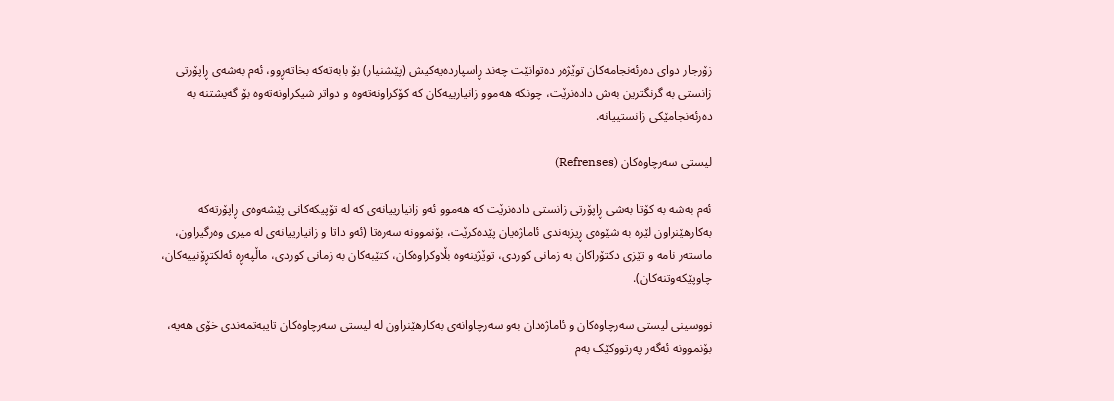زۆرجار دوای دەرئەنجامەکان توێژەر دەتوانێت چەند ڕاسپاردەیەکیش (پێشنیار) بۆ بابەتەکە بخاتەڕوو، ئەم بەشەی ڕاپۆرتی زانستی بە گرنگترین بەش دادەنرێت، چونکە ھەموو زانیارییەکان کە کۆکراونەتەوە و دواتر شیکراونەتەوە بۆ گەیشتنە بە دەرئەنجامێکی زانستییانە.

لیستی سەرچاوەکان (Refrenses)

ئەم بەشە بە کۆتا بەشی ڕاپۆرتی زانستی دادەنرێت کە ھەموو ئەو زانیارییانەی کە لە تۆپیکەکانی پێشەوەی ڕاپۆرتەکە بەکارھێنراون لێرە بە شێوەی ڕیزبەندی ئاماژەیان پێدەکرێت، بۆنموونە سەرەتا (ئەو داتا و زانیارییانەی لە میری وەرگیراون، ماستەر نامە و تێزی دکتۆراکان بە زمانی کوردی، توێژینەوە بڵاوکراوەکان، کتێبەکان بە زمانی کوردی، ماڵپەڕە ئەلکتڕۆنییەکان، چاوپێکەوتنەکان).

نووسینی لیستی سەرچاوەکان و ئاماژەدان بەو سەرچاوانەی بەکارھێنراون لە لیستی سەرچاوەکان تایبەتمەندی خۆی ھەیە، بۆنموونە ئەگەر پەرتووکێک بەم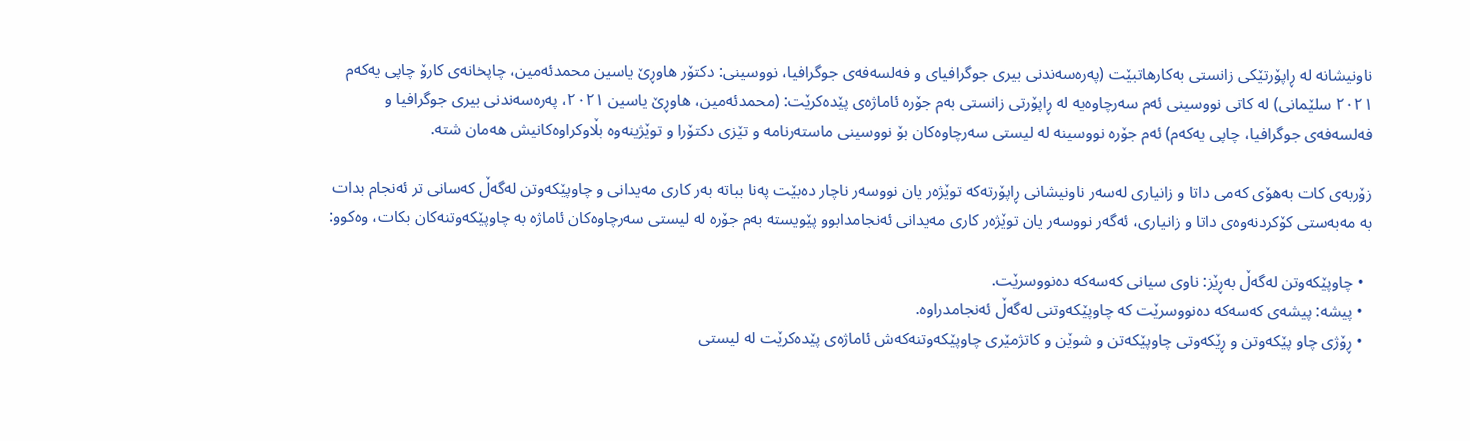ناونیشانە لە ڕاپۆرتێکی زانستی بەکارھاتبێت (پەرەسەندنی بیری جوگرافیای و فەلسەفەی جوگرافیا، نووسینی: دکتۆر ھاوڕێ یاسین محمدئەمین، چاپخانەی کارۆ چاپی یەکەم ٢٠٢١ سلێمانی) لە کاتی نووسینی ئەم سەرچاوەیە لە ڕاپۆرتی زانستی بەم جۆرە ئاماژەی پێدەکرێت: (محمدئەمین، ھاوڕێ یاسین ٢٠٢١، پەرەسەندنی بیری جوگرافیا و فەلسەفەی جوگرافیا، چاپی یەکەم) ئەم جۆرە نووسینە لە لیستی سەرچاوەکان بۆ نووسینی ماستەرنامە و تێزی دکتۆرا و توێژینەوە بڵاوکراوەکانیش ھەمان شتە.

زۆربەی کات بەھۆی کەمی داتا و زانیاری لەسەر ناونیشانی ڕاپۆرتەکە توێژەر یان نووسەر ناچار دەبێت پەنا بباتە بەر کاری مەیدانی و چاوپێکەوتن لەگەڵ کەسانی تر ئەنجام بدات بە مەبەستی کۆکردنەوەی داتا و زانیاری، ئەگەر نووسەر یان توێژەر کاری مەیدانی ئەنجامدابوو پێویستە بەم جۆرە لە لیستی سەرچاوەکان ئاماژە بە چاوپێکەوتنەکان بکات، وەکوو:

  • چاوپێکەوتن لەگەڵ بەڕێز: ناوی سیانی کەسەکە دەنووسرێت.
  • پیشە: پیشەی کەسەکە دەنووسرێت کە چاوپێکەوتنی لەگەڵ ئەنجامدراوە.
  • ڕۆژی چاو پێکەوتن و ڕێکەوتی چاوپێکەتن و شوێن و کاتژمێری چاوپێکەوتنەکەش ئاماژەی پێدەکرێت لە لیستی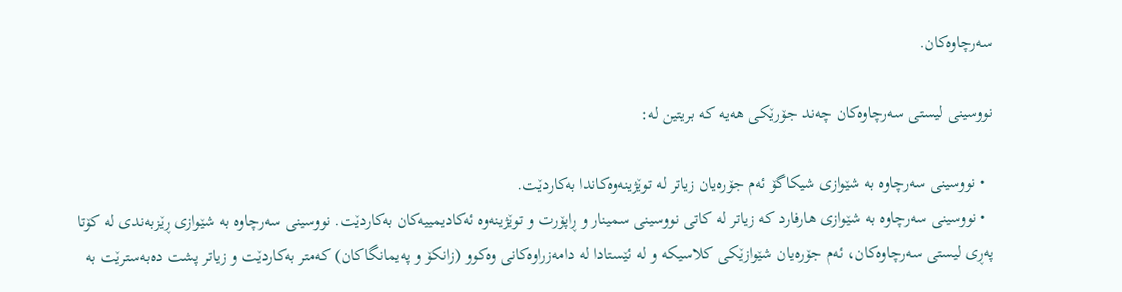سەرچاوەکان.

نووسینی لیستی سەرچاوەکان چەند جۆرێکی ھەیە کە بریتین لە:

  • نووسینی سەرچاوە بە شێوازی شیکاگۆ ئەم جۆرەیان زیاتر لە توێژینەوەکاندا بەکاردێت.
  • نووسینی سەرچاوە بە شێوازی ھارفارد کە زیاتر لە کاتی نووسینی سمینار و ڕاپۆرت و توێژینەوە ئەکادیمییەکان بەکاردێت. نووسینی سەرچاوە بە شێوازی ڕێزبەندی لە کۆتا پەڕی لیستی سەرچاوەکان، ئەم جۆرەیان شێوازێکی کلاسیکە و لە ئێستادا لە دامەزراوەکانی وەکوو (زانکۆ و پەیمانگاکان) کەمتر بەکاردێت و زیاتر پشت دەبەسترێت بە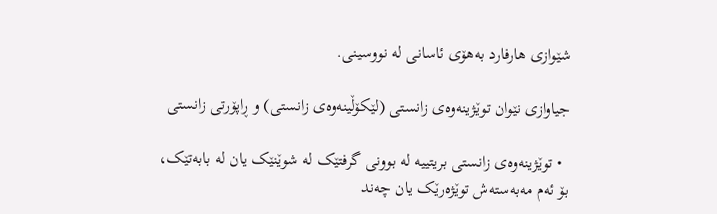شێوازی ھارفارد بەھۆی ئاسانی لە نووسینی.

جیاوازی نێوان توێژینەوەی زانستی (لێکۆڵینەوەی زانستی) و ڕاپۆرتی زانستی

  • توێژینەوەی زانستی بریتییە لە بوونی گرفتێک لە شوێنێک یان لە بابەتێک، بۆ ئەم مەبەستەش توێژەرێک یان چەند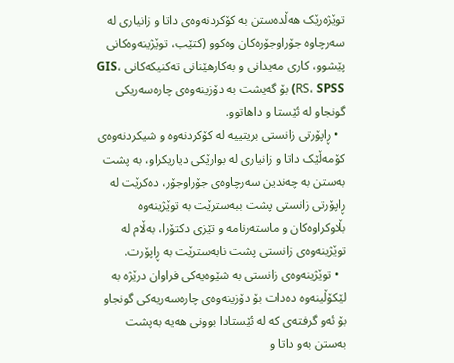توێژەرێک ھەڵدەستن بە کۆکردنەوەی داتا و زانیاری لە سەرچاوە جۆراوجۆرەکان وەکوو (کتێب، توێژینەوەکانی پێشوو، کاری مەیدانی و بەکارھێنانی تەکنیکەکانی GIS، RS، SPSS) بۆ گەیشت بە دۆزینەوەی چارەسەریکی گونجاو لە ئێستا و داھاتوو.
  • ڕاپۆرتی زانستی بریتییە لە کۆکردنەوە و شیکردنەوەی کۆمەڵێک داتا و زانیاری لە بوارێکی دیاریکراو، بە پشت بەستن بە چەندین سەرچاوەی جۆراوجۆر، دەکرێت لە ڕاپۆرتی زانستی پشت ببەسترێت بە توێژینەوە بڵاوکراوەکان و ماستەرنامە و تێزی دکتۆرا، بەڵام لە توێژینەوەی زانستی پشت نابەسترێت بە ڕاپۆرت.
  • توێژینەوەی زانستی بە شێوەیەکی فراوان درێژە بە لێکۆڵینەوە دەدات بۆ دۆزینەوەی چارەسەریەکی گونجاو بۆ ئەو گرفتەی کە لە ئێستادا بوونی ھەیە بەپشت بەستن بەو داتا و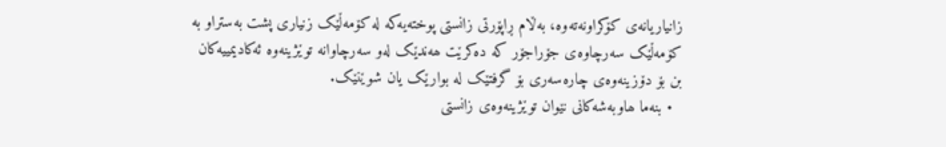زانیاریانەی کۆکراونەتەوە، بەڵام ڕاپۆرتی زانستی پوختەیەکە لە کۆمەڵێک زنیاری پشت بەستراو بە کۆمەڵێک سەرچاوەی جۆراجۆر کە دەکرێت ھەندێک لەو سەرچاوانە توێژینەوە ئەکادیمییەکان بن بۆ دۆزینەوەی چارەسەری بۆ گرفتێک لە بوارێک یان شوێنێک.
  • بنەما ھاوبەشەکانی نێوان توێژینەوەی زانستی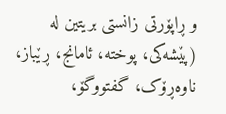و ڕاپۆرتی زانستی بریتین لە (پێشەکی، پوختە، ئامانج، ڕێباز، ناوەڕۆک، گفتووگۆ،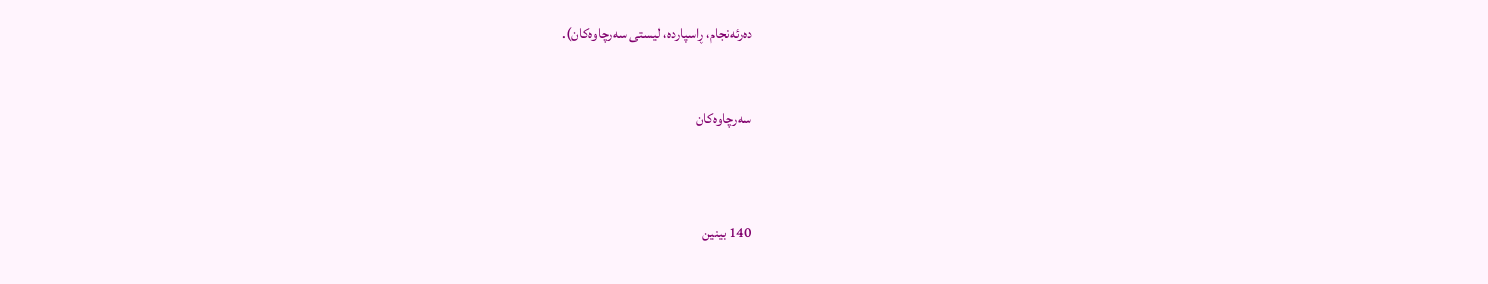دەرئەنجام، ڕاسپاردە، لیستی سەرچاوەکان).


سەرچاوەکان



140 بینین